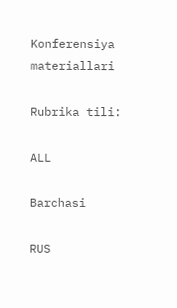Konferensiya materiallari

Rubrika tili:

ALL

Barchasi

RUS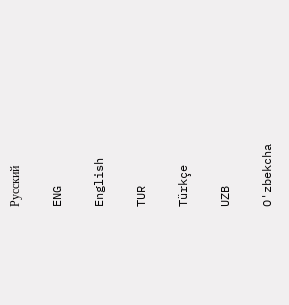Русский

ENG

English

TUR

Türkçe

UZB

O'zbekcha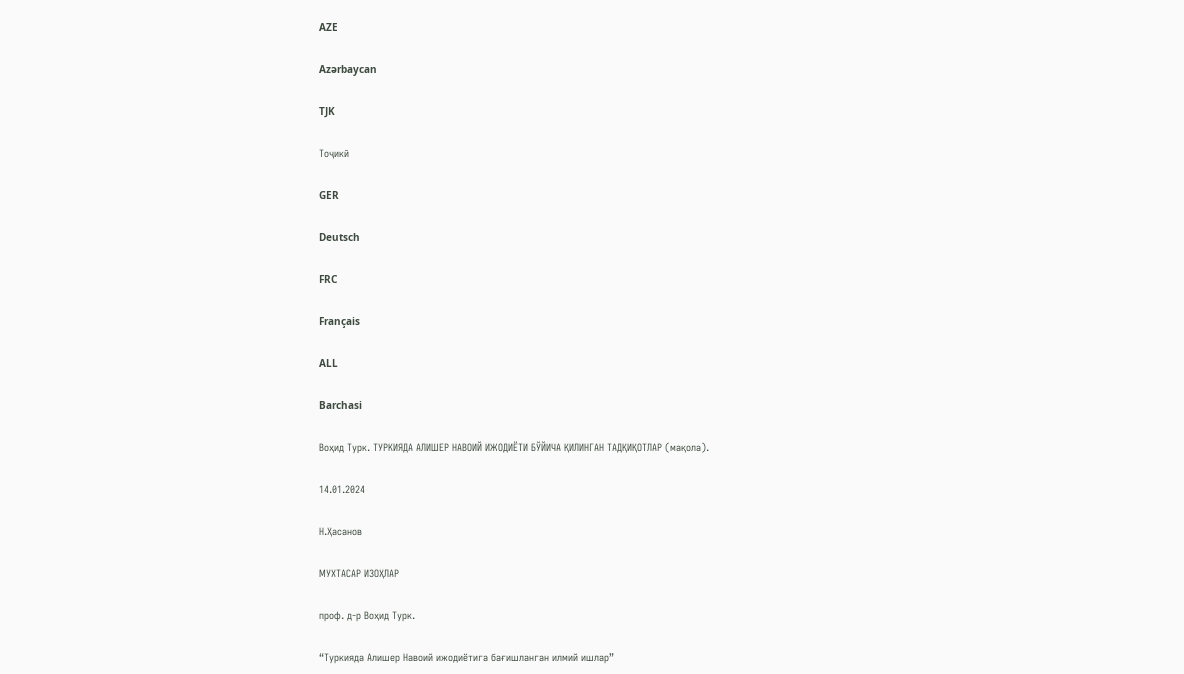AZE

Azərbaycan

TJK

Тоҷикӣ

GER

Deutsch

FRC

Français

ALL

Barchasi

Воҳид Турк. ТУРКИЯДА АЛИШЕР НАВОИЙ ИЖОДИЁТИ БЎЙИЧА ҚИЛИНГАН ТАДҚИҚОТЛАР (мақола).

14.01.2024

Н.Ҳасанов

МУХТАСАР ИЗОҲЛАР

проф. д-р Воҳид Турк.

“Туркияда Алишер Навоий ижодиётига бағишланган илмий ишлар”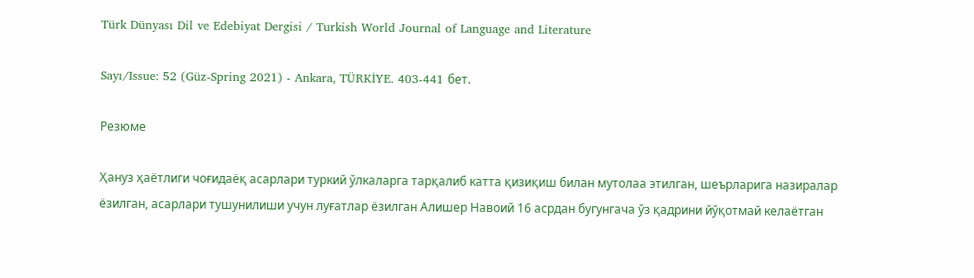Türk Dünyası Dil ve Edebiyat Dergisi / Turkish World Journal of Language and Literature

Sayı/Issue: 52 (Güz-Spring 2021) - Ankara, TÜRKİYE. 403-441 бет.

Резюме

Ҳануз ҳаётлиги чоғидаёқ асарлари туркий ўлкаларга тарқалиб катта қизиқиш билан мутолаа этилган, шеърларига назиралар ёзилган, асарлари тушунилиши учун луғатлар ёзилган Алишер Навоий 16 асрдан бугунгача ўз қадрини йўқотмай келаётган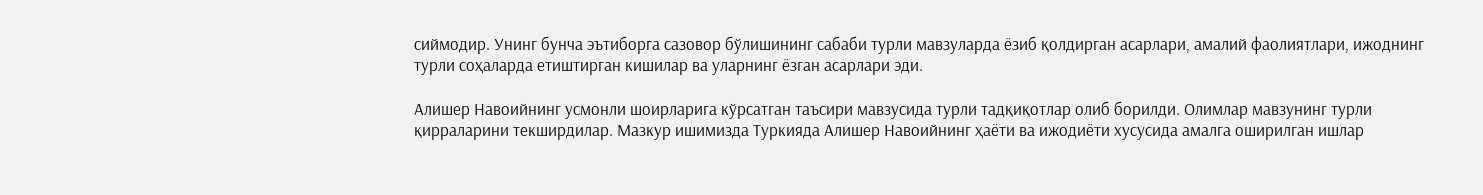сиймодир. Унинг бунча эътиборга сазовор бўлишининг сабаби турли мавзуларда ёзиб қолдирган асарлари, амалий фаолиятлари, ижоднинг турли соҳаларда етиштирган кишилар ва уларнинг ёзган асарлари эди.

Алишер Навоийнинг усмонли шоирларига кўрсатган таъсири мавзусида турли тадқиқотлар олиб борилди. Олимлар мавзунинг турли қирраларини текширдилар. Мазкур ишимизда Туркияда Алишер Навоийнинг ҳаёти ва ижодиёти хусусида амалга оширилган ишлар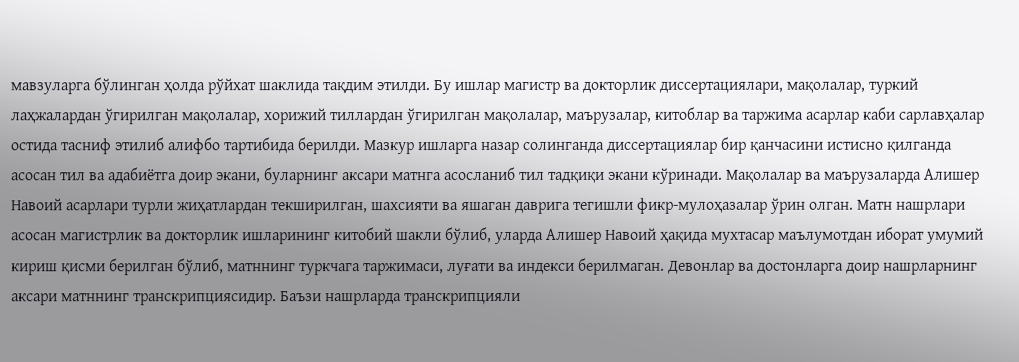мавзуларга бўлинган ҳолда рўйхат шаклида тақдим этилди. Бу ишлар магистр ва докторлик диссертациялари, мақолалар, туркий лаҳжалардан ўгирилган мақолалар, хорижий тиллардан ўгирилган мақолалар, маърузалар, китоблар ва таржима асарлар каби сарлавҳалар остида тасниф этилиб алифбо тартибида берилди. Мазкур ишларга назар солинганда диссертациялар бир қанчасини истисно қилганда асосан тил ва адабиётга доир экани, буларнинг аксари матнга асосланиб тил тадқиқи экани кўринади. Мақолалар ва маърузаларда Алишер Навоий асарлари турли жиҳатлардан текширилган, шахсияти ва яшаган даврига тегишли фикр-мулоҳазалар ўрин олган. Матн нашрлари асосан магистрлик ва докторлик ишларининг китобий шакли бўлиб, уларда Алишер Навоий ҳақида мухтасар маълумотдан иборат умумий кириш қисми берилган бўлиб, матннинг туркчага таржимаси, луғати ва индекси берилмаган. Девонлар ва достонларга доир нашрларнинг аксари матннинг транскрипциясидир. Баъзи нашрларда транскрипцияли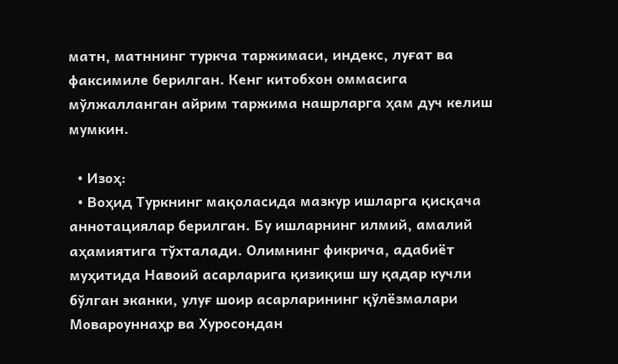матн, матннинг туркча таржимаси, индекс, луғат ва факсимиле берилган. Кенг китобхон оммасига мўлжалланган айрим таржима нашрларга ҳам дуч келиш мумкин.

  • Изоҳ:
  • Воҳид Туркнинг мақоласида мазкур ишларга қисқача аннотациялар берилган. Бу ишларнинг илмий, амалий аҳамиятига тўхталади. Олимнинг фикрича, адабиёт муҳитида Навоий асарларига қизиқиш шу қадар кучли бўлган эканки, улуғ шоир асарларининг қўлёзмалари Мовароуннаҳр ва Хуросондан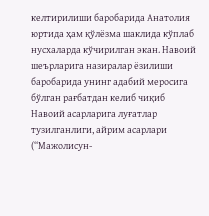келтирилиши баробарида Анатолия юртида ҳам қўлёзма шаклида кўплаб нусхаларда кўчирилган экан. Навоий шеърларига назиралар ёзилиши баробарида унинг адабий меросига бўлган рағбатдан келиб чиқиб Навоий асарларига луғатлар тузилганлиги, айрим асарлари (“Мажолисун-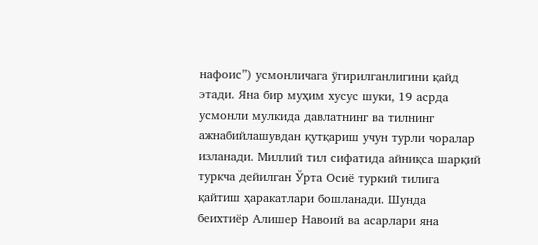нафоис”) усмонличага ўгирилганлигини қайд этади. Яна бир муҳим хусус шуки, 19 асрда усмонли мулкида давлатнинг ва тилнинг ажнабийлашувдан қутқариш учун турли чоралар изланади. Миллий тил сифатида айниқса шарқий туркча дейилган Ўрта Осиё туркий тилига қайтиш ҳаракатлари бошланади. Шунда беихтиёр Алишер Навоий ва асарлари яна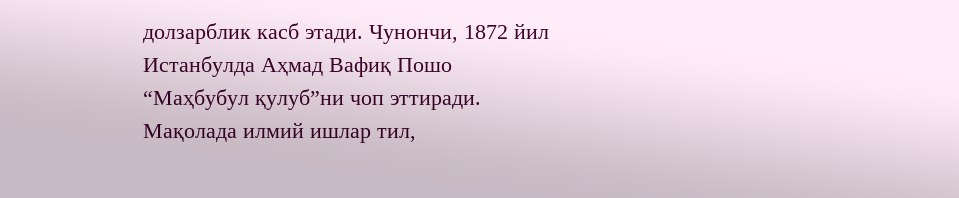долзарблик касб этади. Чунончи, 1872 йил Истанбулда Аҳмад Вафиқ Пошо “Маҳбубул қулуб”ни чоп эттиради. Мақолада илмий ишлар тил,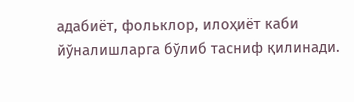адабиёт, фольклор, илоҳиёт каби йўналишларга бўлиб тасниф қилинади.